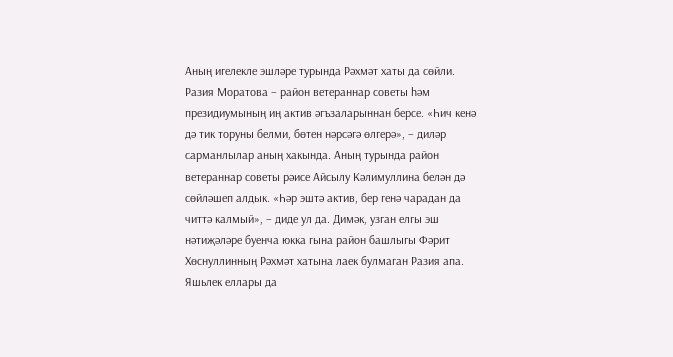Аның игелекле эшләре турында Рәхмәт хаты да сөйли.
Разия Моратова – район ветераннар советы һәм президиумының иң актив әгъзаларыннан берсе. «Һич кенә дә тик торуны белми, бөтен нәрсәгә өлгерә», – диләр сарманлылар аның хакында. Аның турында район ветераннар советы рәисе Айсылу Кәлимуллина белән дә сөйләшеп алдык. «Һәр эштә актив, бер генә чарадан да читтә калмый», – диде ул да. Димәк, узган елгы эш нәтиҗәләре буенча юкка гына район башлыгы Фәрит Хөснуллинның Рәхмәт хатына лаек булмаган Разия апа.
Яшьлек еллары да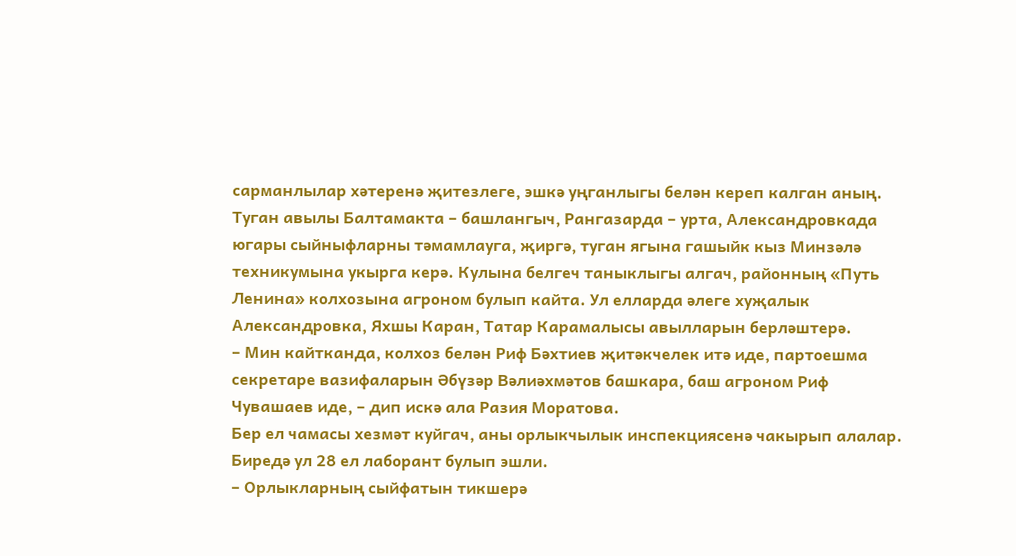сарманлылар хәтеренә җитезлеге, эшкә уңганлыгы белән кереп калган аның. Туган авылы Балтамакта – башлангыч, Рангазарда – урта, Александровкада югары сыйныфларны тәмамлауга, җиргә, туган ягына гашыйк кыз Минзәлә техникумына укырга керә. Кулына белгеч таныклыгы алгач, районның «Путь Ленина» колхозына агроном булып кайта. Ул елларда әлеге хуҗалык Александровка, Яхшы Каран, Татар Карамалысы авылларын берләштерә.
– Мин кайтканда, колхоз белән Риф Бәхтиев җитәкчелек итә иде, партоешма секретаре вазифаларын Әбүзәр Вәлиәхмәтов башкара, баш агроном Риф Чувашаев иде, – дип искә ала Разия Моратова.
Бер ел чамасы хезмәт куйгач, аны орлыкчылык инспекциясенә чакырып алалар. Биредә ул 28 ел лаборант булып эшли.
– Орлыкларның сыйфатын тикшерә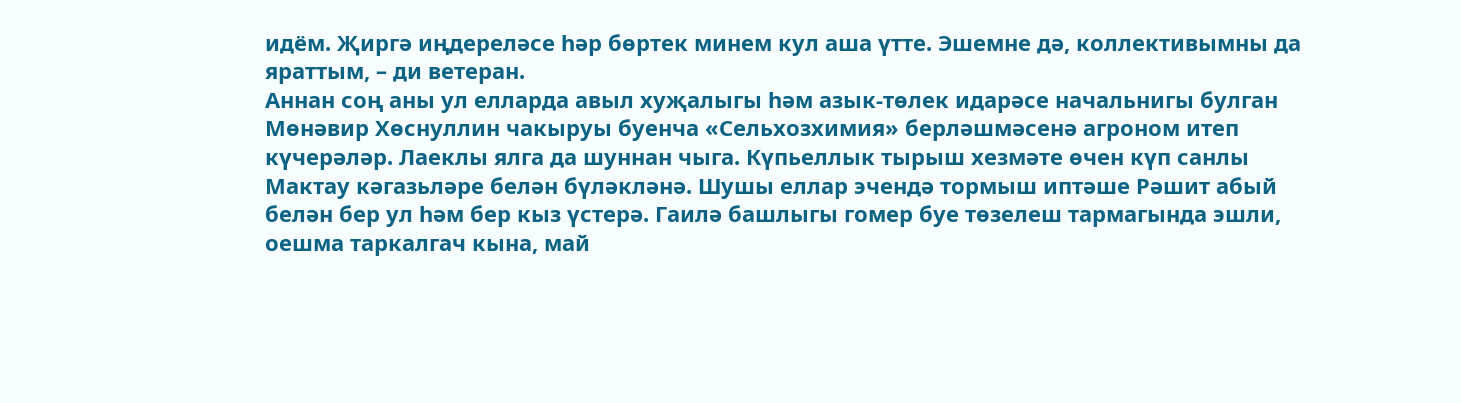идём. Җиргә иңдереләсе һәр бөртек минем кул аша үтте. Эшемне дә, коллективымны да яраттым, – ди ветеран.
Аннан соң аны ул елларда авыл хуҗалыгы һәм азык-төлек идарәсе начальнигы булган Мөнәвир Хөснуллин чакыруы буенча «Сельхозхимия» берләшмәсенә агроном итеп күчерәләр. Лаеклы ялга да шуннан чыга. Күпьеллык тырыш хезмәте өчен күп санлы Мактау кәгазьләре белән бүләкләнә. Шушы еллар эчендә тормыш иптәше Рәшит абый белән бер ул һәм бер кыз үстерә. Гаилә башлыгы гомер буе төзелеш тармагында эшли, оешма таркалгач кына, май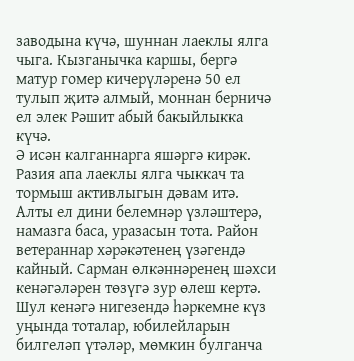заводына күчә, шуннан лаеклы ялга чыга. Кызганычка каршы, бергә матур гомер кичерүләренә 50 ел тулып җитә алмый, моннан берничә ел элек Рәшит абый бакыйлыкка күчә.
Ә исән калганнарга яшәргә кирәк. Разия апа лаеклы ялга чыккач та тормыш активлыгын дәвам итә. Алты ел дини белемнәр үзләштерә, намазга баса, уразасын тота. Район ветераннар хәрәкәтенең үзәгендә кайный. Сарман өлкәннәренең шәхси кенәгәләрен төзүгә зур өлеш кертә. Шул кенәгә нигезендә һәркемне күз уңында тоталар, юбилейларын билгеләп үтәләр, мөмкин булганча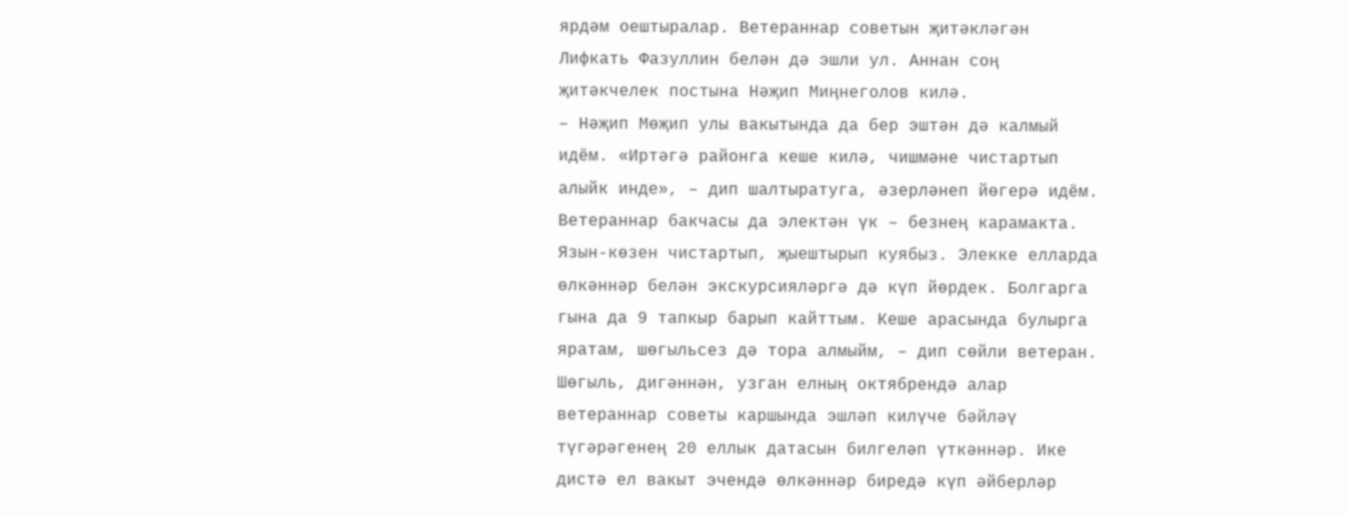ярдәм оештыралар. Ветераннар советын җитәкләгән Лифкать Фазуллин белән дә эшли ул. Аннан соң җитәкчелек постына Нәҗип Миңнеголов килә.
– Нәҗип Мөҗип улы вакытында да бер эштән дә калмый идём. «Иртәгә районга кеше килә, чишмәне чистартып алыйк инде», – дип шалтыратуга, әзерләнеп йөгерә идём. Ветераннар бакчасы да электән үк – безнең карамакта. Язын-көзен чистартып, җыештырып куябыз. Элекке елларда өлкәннәр белән экскурсияләргә дә күп йөрдек. Болгарга гына да 9 тапкыр барып кайттым. Кеше арасында булырга яратам, шөгыльсез дә тора алмыйм, – дип сөйли ветеран.
Шөгыль, дигәннән, узган елның октябрендә алар ветераннар советы каршында эшләп килүче бәйләү түгәрәгенең 20 еллык датасын билгеләп үткәннәр. Ике дистә ел вакыт эчендә өлкәннәр биредә күп әйберләр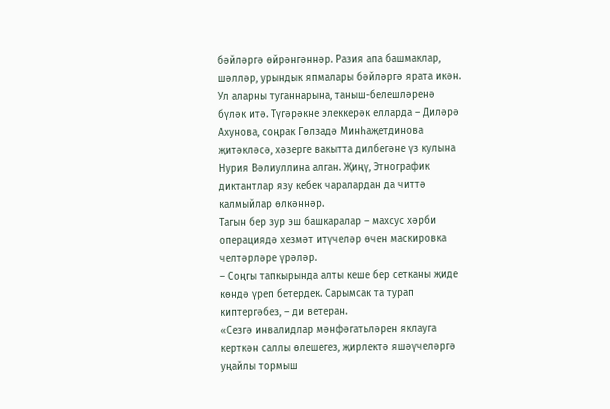бәйләргә өйрәнгәннәр. Разия апа башмаклар, шәлләр, урындык япмалары бәйләргә ярата икән. Ул аларны туганнарына, таныш-белешләренә бүләк итә. Түгәрәкне элеккерәк елларда – Диләрә Ахунова, соңрак Гөлзадә Минһаҗетдинова җитәкләсә, хәзерге вакытта дилбегәне үз кулына Нурия Вәлиуллина алган. Җиңү, Этнографик диктантлар язу кебек чаралардан да читтә калмыйлар өлкәннәр.
Тагын бер зур эш башкаралар – махсус хәрби операциядә хезмәт итүчеләр өчен маскировка челтәрләре үрәләр.
– Соңгы тапкырында алты кеше бер сетканы җиде көндә үреп бетердек. Сарымсак та турап киптергәбез, – ди ветеран.
«Сезгә инвалидлар мәнфәгатьләрен яклауга керткән саллы өлешегез, җирлектә яшәүчеләргә уңайлы тормыш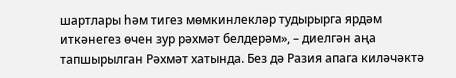шартлары һәм тигез мөмкинлекләр тудырырга ярдәм иткәнегез өчен зур рәхмәт белдерәм», – диелгән аңа тапшырылган Рәхмәт хатында. Без дә Разия апага киләчәктә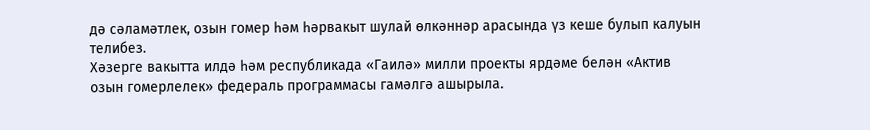дә сәламәтлек, озын гомер һәм һәрвакыт шулай өлкәннәр арасында үз кеше булып калуын телибез.
Хәзерге вакытта илдә һәм республикада «Гаилә» милли проекты ярдәме белән «Актив озын гомерлелек» федераль программасы гамәлгә ашырыла.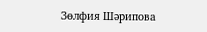Зөлфия Шәрипова